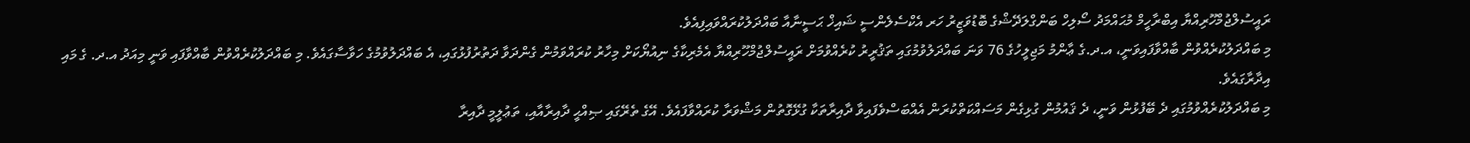ރައީސުލްޖުމްހޫރިއްޔާ އިބްރާހީމް މުޙައްމަދު ސޯލިހް ބަންގްލަދޭޝްގެ ބޮޑުވަޒީރު ހަރ އެކްސެލެންސީ ޝައިޚް ޙަސީނާއާ ބައްދަލުކުރައްވައިފިއެވެ.
މި ބައްދަލުކުރެއްވުން ބާއްވާފައިވަނީ، އ.ދ.ގެ ޢާންމު މަޖިލީހުގެ 76 ވަނަ ބައްދަލުވުމުގައި ތަޤުރީރު ކުރެއްވުމަށް ރައީސުލްޖުމްހޫރިއްޔާ އެމެރިކާގެ ނިއުޔޯކަށް މިހާރު ކުރައްވަމުން ގެންދަވާ ދަތުރުފުޅުގައި، އެ ބައްދަލުވުމުގެ ހަވާސާގައެވެ. މި ބައްދަލުކުރެއްވުން ބާއްވާފައި ވަނީ މިއަދު އ.ދ. ގެ މައި އިދާރާގައެވެ.
މި ބައްދަލުކުރެއްވުމުގައި ދެ ބޭފުޅުން ވަނީ، ދެ ޤައުމުން ގުޅިގެން މަސައްކަތްކުރަން އެއްބަސްވެފައިވާ ދާއިރާތަކާ ގުޅޭގޮތުން މަޝްވަރާ ކުރައްވާފައެވެ. އޭގެ ތެރޭގައި ޞިއްޙީ ދާއިރާއާއި، ތަޢުލީމީ ދާއިރާ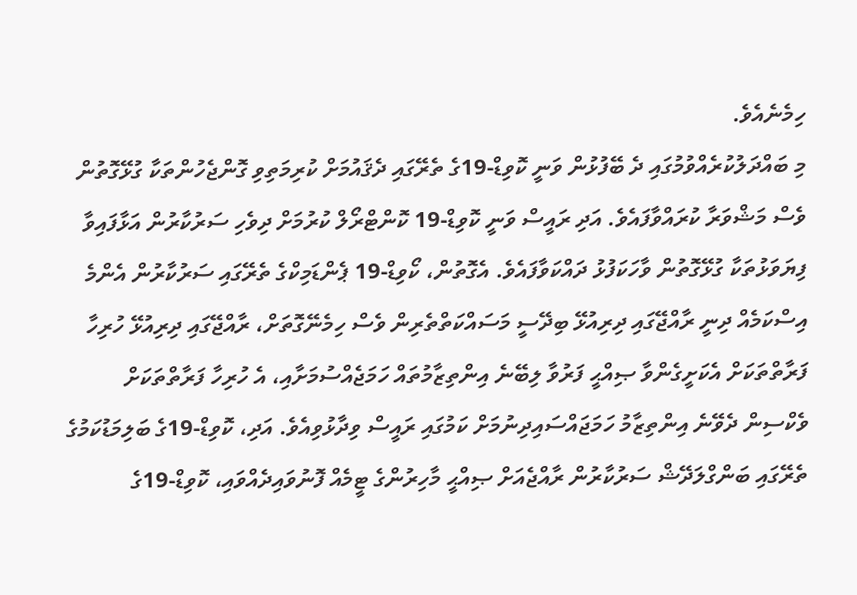ހިމެނެއެވެ.
މި ބައްދަލުކުރެއްވުމުގައި ދެ ބޭފުޅުން ވަނީ ކޮވިޑް-19ގެ ތެރޭގައި ދެޤައުމަށް ކުރިމަތިވި ގޮންޖެހުންތަކާ ގުޅޭގޮތުން ވެސް މަޝްވަރާ ކުރައްވާފައެވެ. އަދި ރައީސް ވަނީ ކޮވިޑް-19 ކޮންޓްރޯލް ކުރުމަށް ދިވެހި ސަރުކާރުން އަޅާފައިވާ ފިޔަވަޅުތަކާ ގުޅޭގޮތުން ވާހަކަފުޅު ދައްކަވާފައެވެ. އެގޮތުން، ކޯވިޑް-19 ޕެންޑަމިކްގެ ތެރޭގައި ސަރުކާރުން އެންމެ އިސްކަމެއް ދިނީ ރާއްޖޭގައި ދިރިއުޅޭ ބިދޭސީ މަސައްކަތްތެރިން ވެސް ހިމެނޭގޮތަށް، ރާއްޖޭގައި ދިރިއުޅޭ ހުރިހާ ފަރާތްތަކަށް އެކަށީގެންވާ ޞިއްޙީ ފަރުވާ ލިބޭނެ އިންތިޒާމުތައް ހަމަޖެއްސުމަށާއި، އެ ހުރިހާ ފަރާތްތަކަށް ވެކްސިން ދެވޭނެ އިންތިޒާމު ހަމަޖައްސައިދިނުމަށް ކަމުގައި ރައީސް ވިދާޅުވިއެވެ. އަދި، ކޮވިޑް-19ގެ ބަލިމަޑުކަމުގެ ތެރޭގައި ބަންގްލަދޭޝް ސަރުކާރުން ރާއްޖެއަށް ޞިއްޙީ މާހިރުންގެ ޓީމެއް ފޮނުވައިދެއްވައި، ކޮވިޑް-19ގެ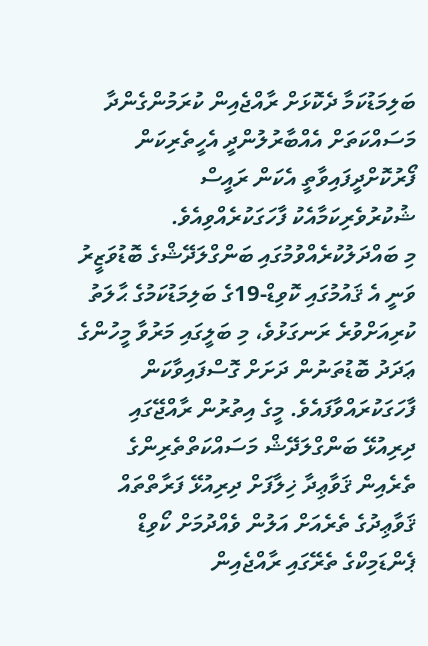ބަލިމަޑުކަމާ ދެކޮޅަށް ރާއްޖެއިން ކުރަމުންގެންދާ މަސައްކަތަށް އެއްބާރުލުންދީ އެހީތެރިކަން ފޯރުކޮށްދީފައިވާތީ އެކަން ރައީސް ޝުކުރުވެރިކަމާއެކު ފާހަގަކުރެއްވިއެވެ.
މި ބައްދަލުކުރެއްވުމުގައި ބަންގްލަދޭޝްގެ ބޮޑުވަޒީރު ވަނީ އެ ޤައުމުގައި ކޮވިޑް-19ގެ ބަލިމަޑުކަމުގެ ޙާލަތު ކުރިއަށްވުރެ ރަނގަޅުވެ، މި ބަލީގައި މަރުވާ މީހުންގެ ޢަދަދު ބޮޑުތަނުން ދަށަށް ގޮސްފައިވާކަން ފާހަގަކުރައްވާފައެވެ. މީގެ އިތުރުން ރާއްޖޭގައި ދިރިއުޅޭ ބަންގްލަދޭޝް މަސައްކަތްތެރިންގެ ތެރެއިން ޤަވާޢިދާ ޚިލާފަށް ދިރިއުޅޭ ފަރާތްތައް ޤަވާޢިދުގެ ތެރެއަށް އަލުން ވެއްދުމަށް ކޯވިޑް ޕެންޑަމިކްގެ ތެރޭގައި ރާއްޖެއިން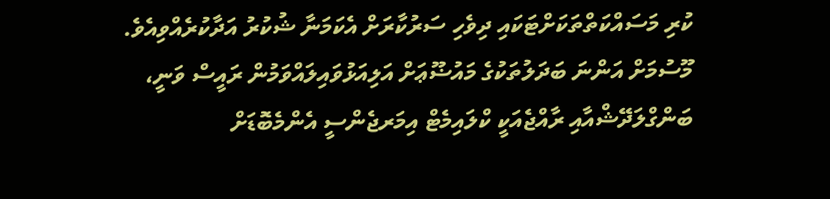ކުރި މަސައްކަތްތަކަށްޓަކައި ދިވެހި ސަރުކާރަށް އެކަމަނާ ޝުކުރު އަދާކުރެއްވިއެވެ.
މޫސުމަށް އަންނަ ބަދަލުތަކުގެ މައުޟޫޢަށް އަލިއަޅުވައިލައްވަމުން ރައީސް ވަނީ، ބަންގްލަދޭޝްއާއި ރާއްޖެއަކީ ކްލައިމެޓް އިމަރޖެންސީ އެންމެބޮޑަށް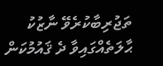ތަޖުރިބާކުރެވޭ ނާޒުކު ޙާލަތެއްގައިވާ ދެ ޤައުމުކަން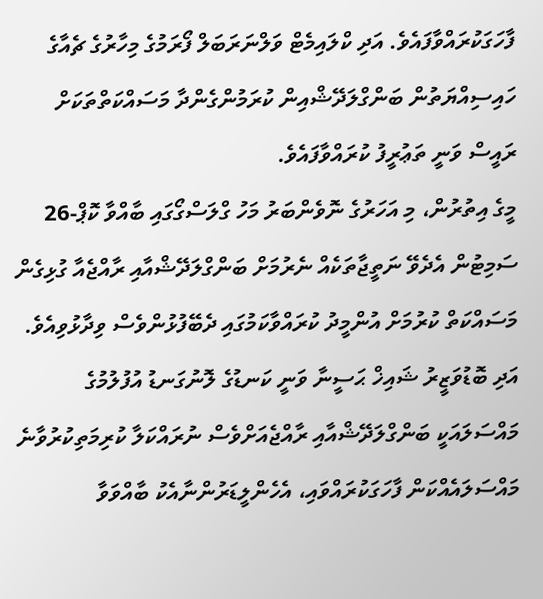ފާހަގަކުރައްވާފައެވެ. އަދި ކްލައިމެޓް ވަލްނަރަބަލް ފޯރަމުގެ މިހާރުގެ ޗެއާގެ ހައިސިއްޔަތުން ބަންގްލަދޭޝްއިން ކުރަމުންގެންދާ މަސައްކަތްތަކަށް ރައީސް ވަނީ ތަޢުރީފު ކުރައްވާފައެވެ.
މީގެ އިތުރުން، މި އަހަރުގެ ނޮވެންބަރު މަހު ގްލަސްގޯގައި ބާއްވާ ކޮޕް-26 ސަމިޓުން އެދެވޭ ނަތީޖާތަކެއް ނެރުމަށް ބަންގްލަދޭޝްއާއި ރާއްޖެއާ ގުޅިގެން މަސައްކަތް ކުރުމަށް އުންމީދު ކުރައްވާކަމުގައި ދެބޭފުޅުންވެސް ވިދާޅުވިއެވެ. އަދި ބޮޑުވަޒީރު ޝައިޚް ޙަސީނާ ވަނީ ކަނޑުގެ ލޮނުގަނޑު އުފުލުމުގެ މައްސަލައަކީ ބަންގްލަދޭޝްއާއި ރާއްޖެއަށްވެސް ނުރައްކަލާ ކުރިމަތިކުރުވާނެ މައްސަލައެއްކަން ފާހަގަކުރައްވައި، އެހެންލީޑަރުންނާއެކު ބާއްވަވާ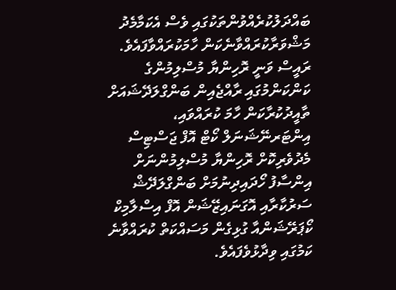ބައްދަލުކުރެއްވުންތަކުގައި ވެސް އެކަމާމެދު މަޝްވަރާކުރައްވާނެކަން ހާމަކުރައްވާފައެވެ.
ރައީސް ވަނީ ރޮހިންޔާ މުސްލިމުންގެ ކަންކަންމުގައި ރާއްޖެއިން ބަންގްލަދޭޝައަށް ތާއީދުކުރާކަން ހާމަ ކުރައްވައި، އިންޓަރނޭޝަނަލް ކޯޓް އޮފް ޖަސްޓިސް މެދުވެރިކޮށް ރޮހިންޔާ މުސްލިމުންނަށް އިންސާފު ހޯދައިދިނުމަށް ބަންގްލަދޭޝް ސަރުކާރާއި އޮގަނައިޒޭޝަން އޮފް އިސްލާމިކް ކޯޕަރޭޝަންއާ ގުޅިގެން މަސައްކަތް ކުރައްވާނެ ކަމުގައި ވިދާޅުވެފައެވެ.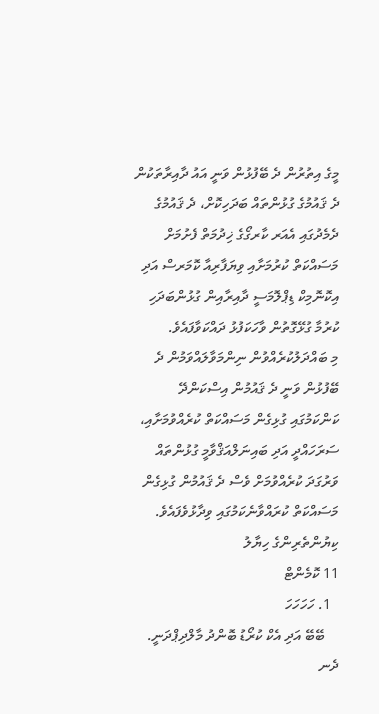މީގެ އިތުރުން ދެ ބޭފުޅުން ވަނީ އައު ދާއިރާތަކުން ދެ ޤައުމުގެ ގުޅުންތައް ބަދަހިކޮށް، ދެ ޤައުމުގެ ދެމެދުގައި އެއަރ ކާރގޯގެ ޚިދުމަތް ފެށުމަށް މަސައްކަތް ކުރުމަށާއި ވިޔަފާރިއާ ކޮމަރސް އަދި އިކޮނޮމިކް ޑިޕްލޮމަސީ ދާއިރާއިން ގުޅުންބަދަހި ކުރުމާ ގުޅޭގޮތުން ވާހަކަފުޅު ދައްކަވާފައެވެ.
މި ބައްދަލުކުރެއްވުން ނިންމަވާލައްވަމުން ދެ ބޭފުޅުން ވަނީ ދެ ޤައުމުން އިސްކަންދޭ ކަންކަމުގައި ގުޅިގެން މަސައްކަތް ކުރެއްވުމަށާއި، ސަރަހައްދީ އަދި ބައިނަލްއަޤްވާމީ ގުޅުންތައް ވަރުގަދަ ކުރެއްވުމަށް ވެސް ދެ ޤައުމުން ގުޅިގެން މަސައްކަތް ކުރައްވާނެކަމުގައި ވިދާޅުވެފައެވެ.
ކިޔުންތެރިންގެ ހިޔާލު
11 ކޮމެންޓް
  1. ހަހަހަހަ
    ބޭބޭ އަދި އެކް ކުރޯޑު ބޮންދު މާލްދިޕްދަނީ. ދެނ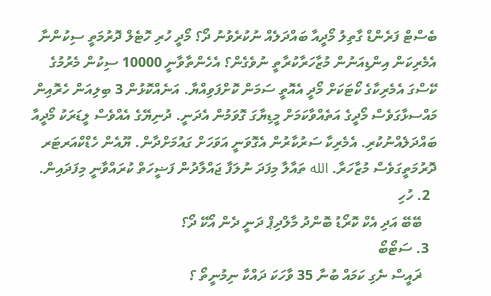ބެސްޓް ފަރެންޑް ގާތިލު މޯދީއާ ބައްދަލެއް ނުކުރެވުނު ދޯ؟ މޯދީ ހުރި ހޮޓެލް ދޮރުމަތީ ސިކުންނާ އެމެރިކަން އިންޑިއަނުން މުޒާހަރާކުރާތީ ނުވެގެން؟ އެހެންތާވާނީ 10000 ސިކުން މެރުމުގެ ކޭސްގަ އެމެރިކާގެ ކޯޓަކަށް މޯދީ އެއޮތީ ސަމަން ކޮށްފަވިއްޔާ. އަނެއްކޮޅުން 3 ބިލިއަން ހެރޮއިން މައްސޅާގަވެސް މޯދީގެ އަތެއްވާކަމަށް މީޑިޔާގަ ގޮވަމުން އެދަނީ. ދުނިޔޭގެ އެއްވެސް ލީޑަރަކު މޯދީއާ ބައްދަލެއްނުކުރި. އެމެރިކާ ސަރުކާރުން އެގޮވަނީ އަވަހަށް ގައުމަށްދާން. ޔޫއެން ހެޑްކްއަރޓަރ ދޮރުމަތީގަވެސް މުޒާހަރާ. الله ތައާލާ މިފަދަ ނުލަފާ ޖައްލާދުން ފަޟީހަތް ކުރައްވާނީ މިފަދައިން.
  2. ހުހި
    ބޭބޭ އަދި އެކް ކޮރޯޑު ބޮންދު މާލްދިޕް ދަނީ ދެން އޯކޭ ދޯ؟
  3. ސަޓޯބޯ
    ޜައީސް ނެގި ކަމައް ބުނާ 35 ވާހަކަ ދައްކާ ނިމުނީތޯ ؟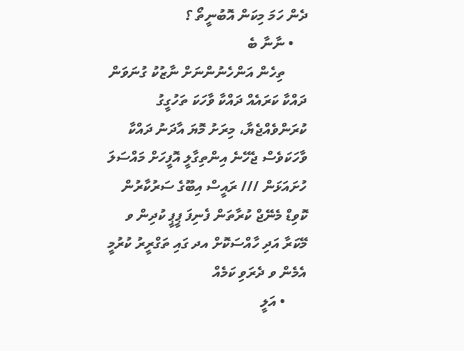ދެން ހަމަ މިކަން އޮބުނީތޯ ؟
    • ނާނާ ބެ
      ތިހެން އަންހެނުންނަށް ނާޒުކު ގުނަވަން ދައްކާ ކަރައެއް ދައްކާ ވާހަކަ ތަހުގީގު ކުރަންވެއްޖެޔާ، މިރަށު މޮޔަ އާދަނު ދައްކާ ވާހަކަވެސް ޖެހޭނެ އިންތިގާލީ އޮފީހަށް މައްސަލަ ހުށައަޅަން /// ރައީސް އިބޫގެ ސަރުކާރުން ކޮވިޑް މެނޭޖް ކުރާތަން ފެނިފަ ޕީޕީ ކުދިން ވ މޭކަރާ އަދި ހާއްސަކޮށް އދ ގައި ތަގްރީރު ކުރުމީ އެމެން ވ ދެރަވި ކަމެއް
      • އަލީ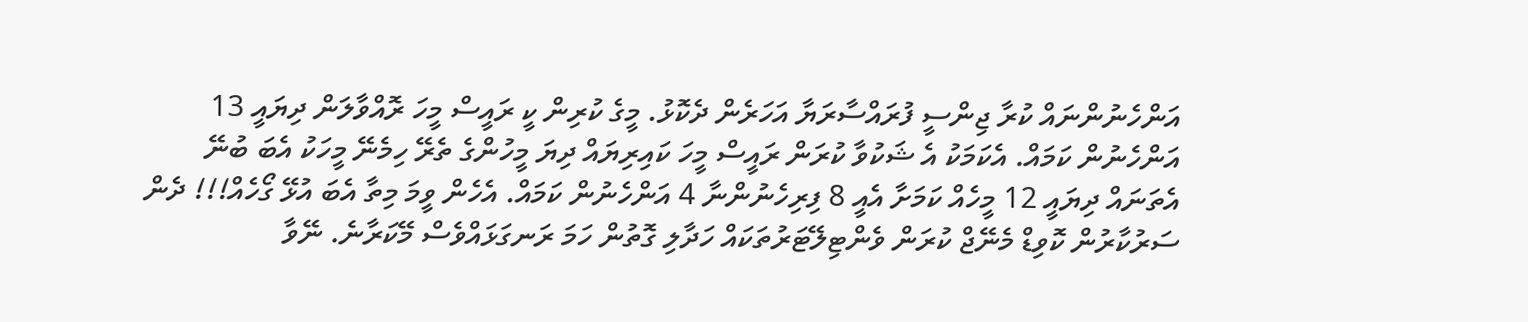އަންހެނުންނައް ކުރާ ޖިންސީ ފުރައްސާރަޔާ އަހަރެން ދެކޮޅު. މީގެ ކުރިން ކީ ރައީސް މީހަ ރޮއްވާލަން ދިޔައީ 13 އަންހެނުން ކަމައް. އެކަމަކު އެ ޝަކުވާ ކުރަން ރައީސް މީހަ ކައިރިޔައް ދިޔަ މީހުންގެ ތެރޭ ހިމެނޭ މީހަކު އެބަ ބުނޭ އެތަނައް ދިޔައީ 12 މީހެއް ކަމަށާ އެއީ 8 ފިރިހެނުންނާ 4 އަންހެނުން ކަމައް. އެހެން ވީމަ މިތާ އެބަ އުޅޭ ގޯހެއް!!! ދެން ސަރުކާރުން ކޮވިޑް މެނޭޖް ކުރަން ވެންޓިލޭޓަރުތަކައް ހަދާލި ގޮތުން ހަމަ ރަނގަޅައްވެސް މޭކަރާނެ. ނޭވާ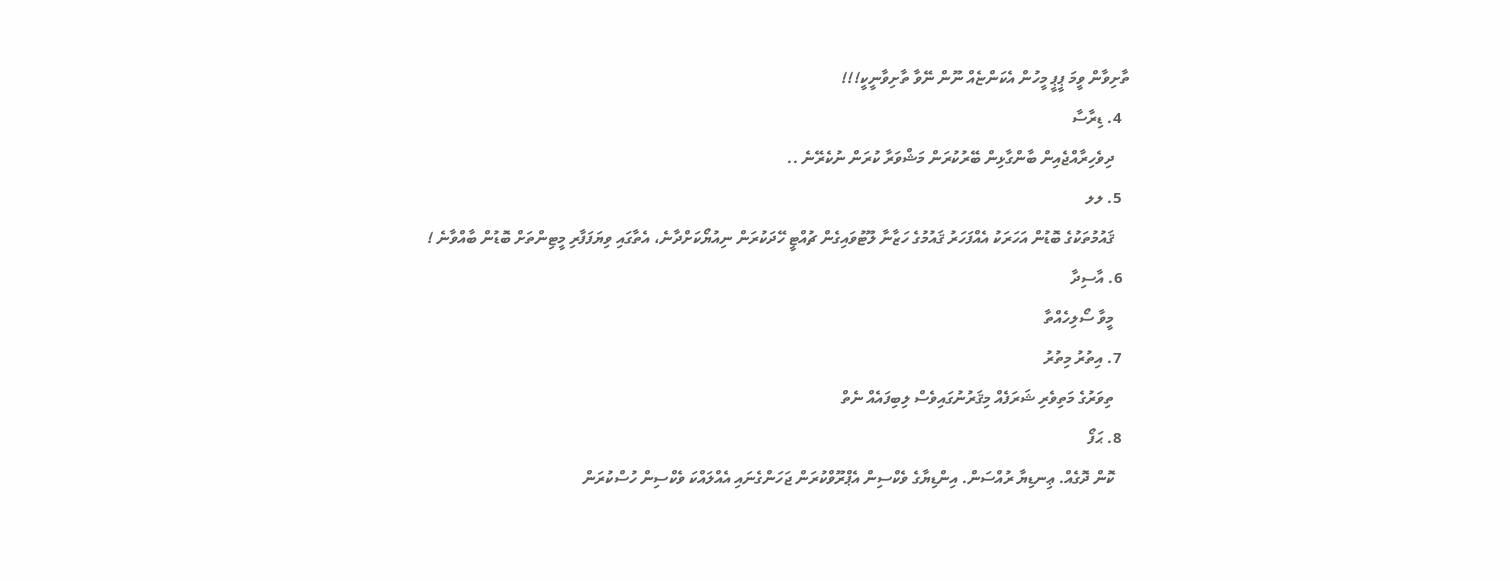ތާށިވާން ވީމަ ޕީޕީ މީހުން އެކަންޏެއް ނޫން ނޭވާ ތާށިވާނީކީ!!!
  4. ޑިރާސާ
    ދިވެހިރާއްޖެއިން ބާންގާޅިން ބޭރުކުރަން މަޝްވަރާ ކުރަން ނުކެރޭނެ ..
  5. ލލ
    ޤައުމުތަކުގެ ބޮޑުން އަހަރަކު އެއްފަހަރު ޤައުމުގެ ހަޒާނާ ލޫޓުވައިގެން ޗުއްޓީ ހޭދަކުރަން ނިއުޔޯކަށްދާނެ، އެތާގައި ވިޔަފަފާރި މީޓިންތަށް ބޮޑުން ބާއްވާނެ !
  6. އާސިދާ
    މީވާ ސޯލިހެއްތާ
  7. އިތުރު މިތުރު
    ތިވަރުގެ މަތިވެރި ޝަރަފެއް މިޤަރުނުގައިވެސް ލިބިފައެއް ނެތް
  8. ޙަފޯ
    ކޮން ދޮގެއް. ޢިނޑިޔާ ރުއްސަން. އިންޑިޔާގެ ވެކްސިން އެޕްރޫވްކުރަން ޖަހަންގެނައި އެއްލައްކަ ވެކްސިން ހުސްކުރަން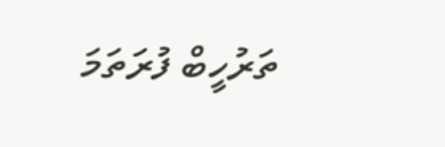ތަރުހީބް ފުރަތަމަ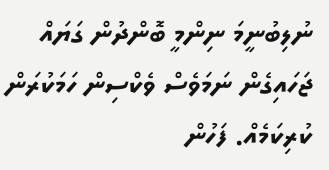ނުލިބުނީމަ ނިންމީ ބޮންދުން ގަޔައް ޖަހައިގެން ނަމަވެސް ވެކްސިން ހަމަކުރަން ކުރިކަމެއް. ފަހުން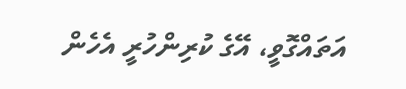އަތައްގޮވީ، އޭގެ ކުރިންހުރީ އެހެން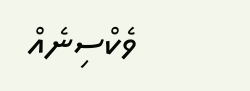ވެކްސިނެއް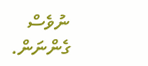ނުވެސް ގެންނަން.